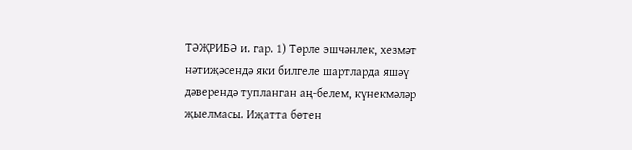ТӘҖРИБӘ и. гар. 1) Төрле эшчәнлек, хезмәт нәтиҗәсендә яки билгеле шартларда яшәү дәверендә тупланган аң-белем, күнекмәләр җыелмасы. Иҗатта бөтен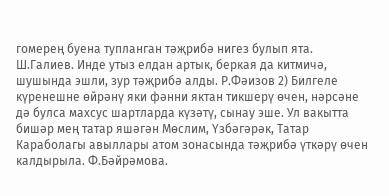гомерең буена тупланган тәҗрибә нигез булып ята. Ш.Галиев. Инде утыз елдан артык, беркая да китмичә, шушында эшли, зур тәҗрибә алды. Р.Фәизов 2) Билгеле күренешне өйрәнү яки фәнни яктан тикшерү өчен, нәрсәне дә булса махсус шартларда күзәтү, сынау эше. Ул вакытта бишәр мең татар яшәгән Мөслим, Үзбәгәрәк, Татар Караболагы авыллары атом зонасында тәҗрибә үткәрү өчен калдырыла. Ф.Бәйрәмова.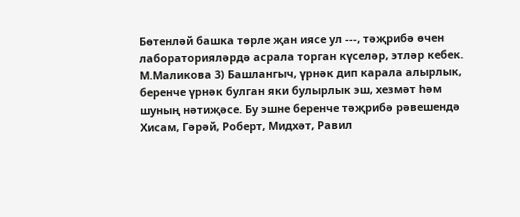Бөтенләй башка төрле җан иясе ул ---, тәҗрибә өчен лабораторияләрдә асрала торган күселәр, этләр кебек. М.Маликова 3) Башлангыч, үрнәк дип карала алырлык, беренче үрнәк булган яки булырлык эш, хезмәт һәм шуның нәтиҗәсе. Бу эшне беренче тәҗрибә рәвешендә Хисам, Гәрәй, Роберт, Мидхәт, Равил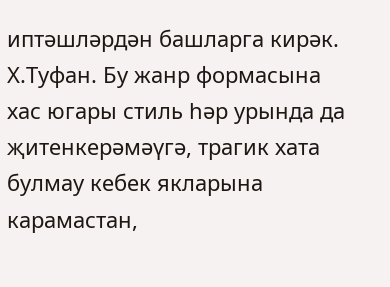иптәшләрдән башларга кирәк. Х.Туфан. Бу жанр формасына хас югары стиль һәр урында да җитенкерәмәүгә, трагик хата булмау кебек якларына карамастан,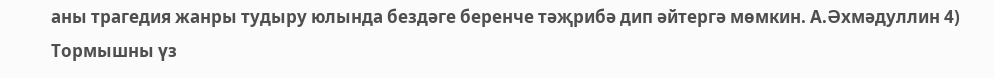аны трагедия жанры тудыру юлында бездәге беренче тәҗрибә дип әйтергә мөмкин. А.Әхмәдуллин 4) Тормышны үз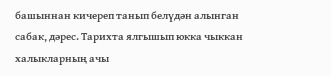башыннан кичереп танып белүдән алынган сабак, дәрес. Тарихта ялгышып юкка чыккан халыкларның ачы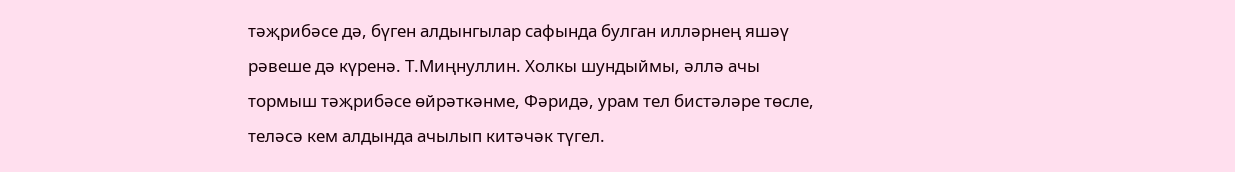тәҗрибәсе дә, бүген алдынгылар сафында булган илләрнең яшәү рәвеше дә күренә. Т.Миңнуллин. Холкы шундыймы, әллә ачы тормыш тәҗрибәсе өйрәткәнме, Фәридә, урам тел бистәләре төсле, теләсә кем алдында ачылып китәчәк түгел.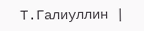Т.Галиуллин |